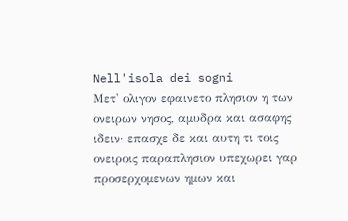Nell'isola dei sogni
Μετ' ολιγον εφαινετο πλησιον η των ονειρων νησος, αμυδρα και ασαφης ιδειν· επασχε δε και αυτη τι τοις ονειροις παραπλησιον υπεχωρει γαρ προσερχομενων ημων και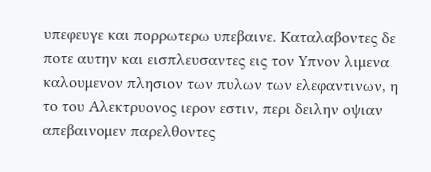υπεφευγε και πορρωτερω υπεβαινε. Καταλαβοντες δε ποτε αυτην και εισπλευσαντες εις τον Υπνον λιμενα καλουμενον πλησιον των πυλων των ελεφαντινων, η το του Αλεκτρυονος ιερον εστιν, περι δειλην οψιαν απεβαινομεν παρελθοντες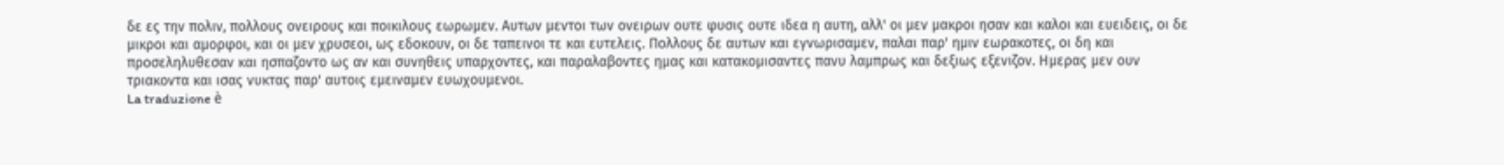δε ες την πολιν, πολλους ονειρους και ποικιλους εωρωμεν. Αυτων μεντοι των ονειρων ουτε φυσις ουτε ιδεα η αυτη, αλλ' οι μεν μακροι ησαν και καλοι και ευειδεις, οι δε μικροι και αμορφοι, και οι μεν χρυσεοι, ως εδοκουν, οι δε ταπεινοι τε και ευτελεις. Πολλους δε αυτων και εγνωρισαμεν, παλαι παρ' ημιν εωρακοτες, οι δη και προσεληλυθεσαν και ησπαζοντο ως αν και συνηθεις υπαρχοντες, και παραλαβοντες ημας και κατακομισαντες πανυ λαμπρως και δεξιως εξενιζον. Ημερας μεν ουν τριακοντα και ισας νυκτας παρ' αυτοις εμειναμεν ευωχουμενοι.
La traduzione è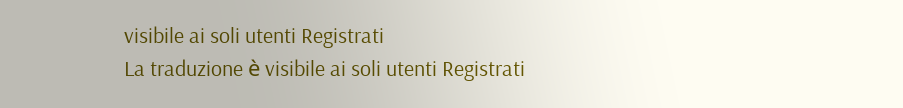visibile ai soli utenti Registrati
La traduzione è visibile ai soli utenti Registrati